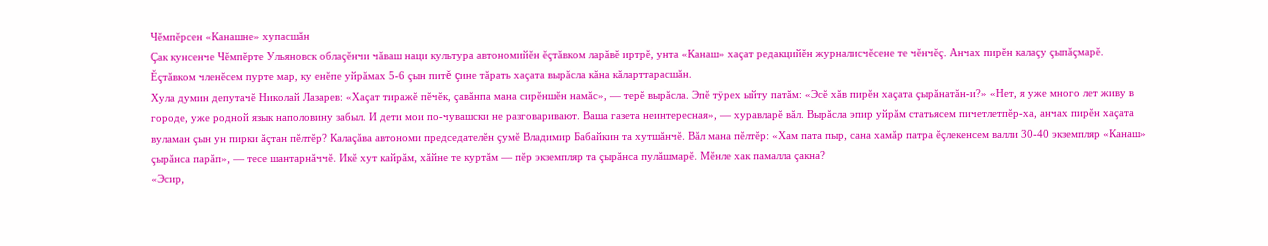Чĕмпĕрсен «Канашне» хупасшăн
Çак кунсенче Чĕмпĕрте Ульяновск облаçĕнчи чăваш наци культура автономийĕн ĕçтăвком ларăвĕ иртрĕ, унта «Канаш» хаçат редакцийĕн журналисчĕсене те чĕнчĕç. Анчах пирĕн калаçу çыпăçмарĕ. Ĕçтăвком членĕсем пурте мар, ку енĕпе уйрăмах 5-6 çын питĕ çине тăрать хаçата вырăсла кăна кăларттарасшăн.
Хула думин депутачĕ Николай Лазарев: «Хаçат тиражĕ пĕчĕк, çавăнпа мана сирĕншĕн намăс», — терĕ вырăсла. Эпĕ тÿрех ыйту патăм: «Эсĕ хăв пирĕн хаçата çырăнатăн-и?» «Нет, я уже много лет живу в городе, уже родной язык наполовину забыл. И дети мои по-чувашски не разговаривают. Ваша газета неинтересная», — хуравларĕ вăл. Вырăсла эпир уйрăм статьясем пичетлетпĕр-ха, анчах пирĕн хаçата вуламан çын ун пирки ăçтан пĕлтĕр? Калаçăва автономи председателĕн çумĕ Владимир Бабайкин та хутшăнчĕ. Вăл мана пĕлтĕр: «Хам пата пыр, сана хамăр патра ĕçлекенсем валли 30-40 экземпляр «Канаш» çырăнса парăп», — тесе шантарнăччĕ. Икĕ хут кайрăм, хăйне те куртăм — пĕр экземпляр та çырăнса пулăшмарĕ. Мĕнле хак памалла çакна?
«Эсир,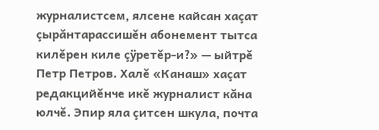журналистсем, ялсене кайсан хаçат çырăнтарассишĕн абонемент тытса килĕрен киле çÿретĕр-и?» — ыйтрĕ Петр Петров. Халĕ «Канаш» хаçат редакцийĕнче икĕ журналист кăна юлчĕ. Эпир яла çитсен шкула, почта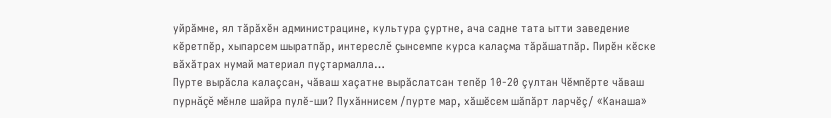уйрăмне, ял тăрăхĕн администрацине, культура çуртне, ача садне тата ытти заведение кĕретпĕр, хыпарсем шыратпăр, интереслĕ çынсемпе курса калаçма тăрăшатпăр. Пирĕн кĕске вăхăтрах нумай материал пуçтармалла…
Пурте вырăсла калаçсан, чăваш хаçатне вырăслатсан тепĕр 10-20 çултан Чĕмпĕрте чăваш пурнăçĕ мĕнле шайра пулĕ-ши? Пухăннисем /пурте мар, хăшĕсем шăпăрт ларчĕç/ «Канаша»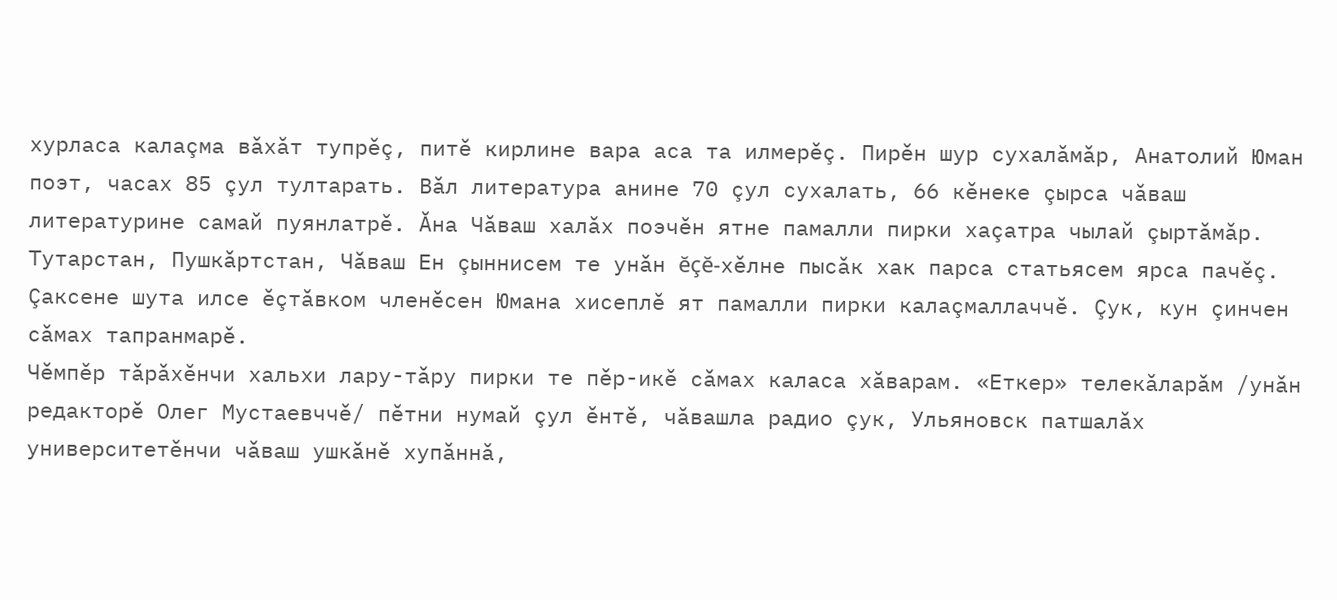хурласа калаçма вăхăт тупрĕç, питĕ кирлине вара аса та илмерĕç. Пирĕн шур сухалăмăр, Анатолий Юман поэт, часах 85 çул тултарать. Вăл литература анине 70 çул сухалать, 66 кĕнеке çырса чăваш литературине самай пуянлатрĕ. Ăна Чăваш халăх поэчĕн ятне памалли пирки хаçатра чылай çыртăмăр. Тутарстан, Пушкăртстан, Чăваш Ен çыннисем те унăн ĕçĕ-хĕлне пысăк хак парса статьясем ярса пачĕç. Çаксене шута илсе ĕçтăвком членĕсен Юмана хисеплĕ ят памалли пирки калаçмаллаччĕ. Çук, кун çинчен сăмах тапранмарĕ.
Чĕмпĕр тăрăхĕнчи хальхи лару-тăру пирки те пĕр-икĕ сăмах каласа хăварам. «Еткер» телекăларăм /унăн редакторĕ Олег Мустаевччĕ/ пĕтни нумай çул ĕнтĕ, чăвашла радио çук, Ульяновск патшалăх университетĕнчи чăваш ушкăнĕ хупăннă,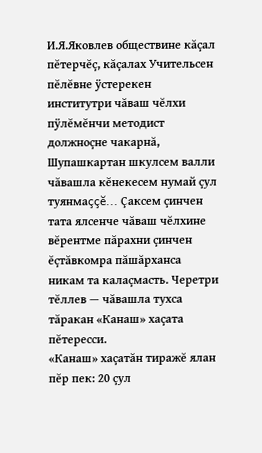И.Я.Яковлев обществине кăçал пĕтерчĕç, кăçалах Учительсен пĕлĕвне ÿстерекен институтри чăваш чĕлхи пÿлĕмĕнчи методист должноçне чакарнă, Шупашкартан шкулсем валли чăвашла кĕнекесем нумай çул туянмаççĕ... Çаксем çинчен тата ялсенче чăваш чĕлхине вĕрентме пăрахни çинчен ĕçтăвкомра пăшăрханса никам та калаçмасть. Черетри тĕллев — чăвашла тухса тăракан «Канаш» хаçата пĕтересси.
«Канаш» хаçатăн тиражĕ ялан пĕр пек: 20 çул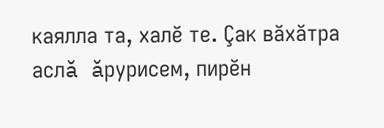каялла та, халĕ те. Çак вăхăтра аслă ăрурисем, пирĕн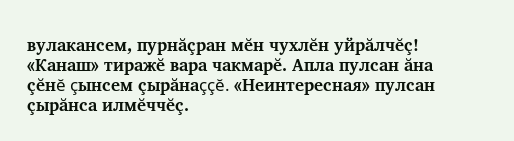вулакансем, пурнăçран мĕн чухлĕн уйрăлчĕç! «Канаш» тиражĕ вара чакмарĕ. Апла пулсан ăна çĕнĕ çынсем çырăнаççĕ. «Неинтересная» пулсан çырăнса илмĕччĕç.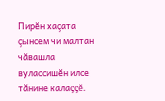Пирĕн хаçата çынсем чи малтан чăвашла вулассишĕн илсе тăнине калаççĕ.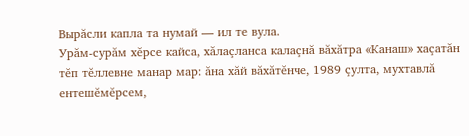Вырăсли капла та нумай — ил те вула.
Урăм-сурăм хĕрсе кайса, хăлаçланса калаçнă вăхăтра «Канаш» хаçатăн тĕп тĕллевне манар мар: ăна хăй вăхăтĕнче, 1989 çулта, мухтавлă ентешĕмĕрсем,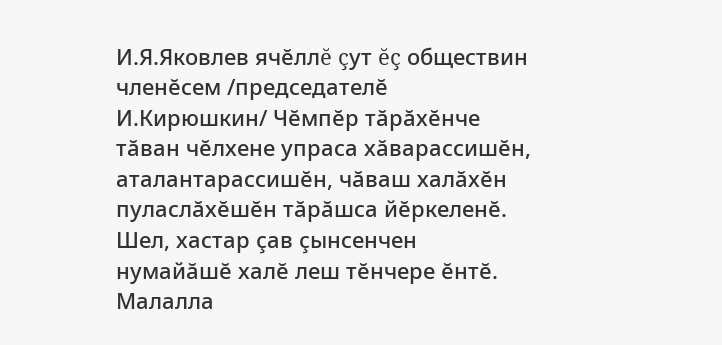И.Я.Яковлев ячĕллĕ çут ĕç обществин членĕсем /председателĕ И.Кирюшкин/ Чĕмпĕр тăрăхĕнче тăван чĕлхене упраса хăварассишĕн, аталантарассишĕн, чăваш халăхĕн пуласлăхĕшĕн тăрăшса йĕркеленĕ. Шел, хастар çав çынсенчен нумайăшĕ халĕ леш тĕнчере ĕнтĕ. Малалла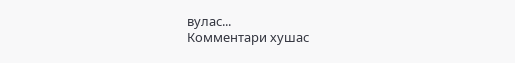вулас...
Комментари хушас